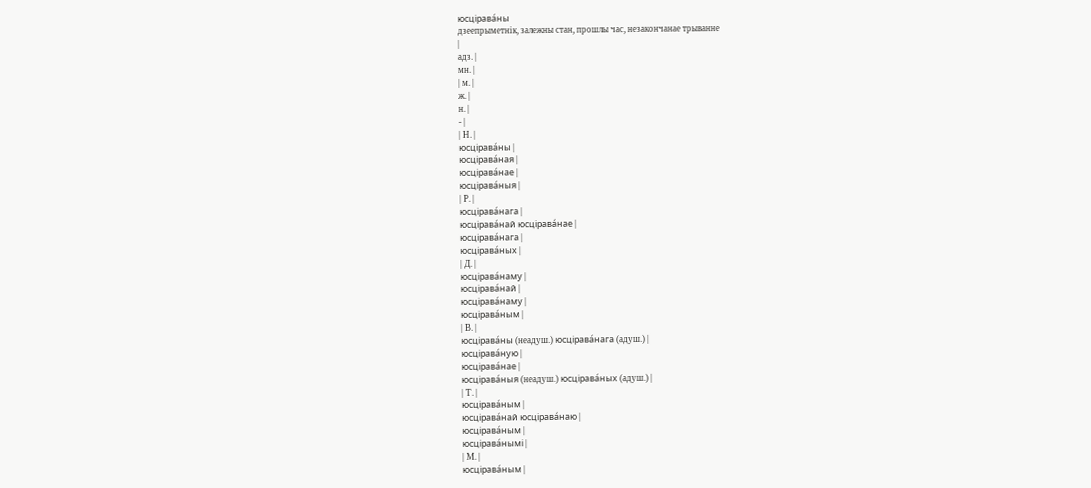юсцірава́ны
дзеепрыметнік, залежны стан, прошлы час, незакончанае трыванне
|
адз. |
мн. |
| м. |
ж. |
н. |
- |
| Н. |
юсцірава́ны |
юсцірава́ная |
юсцірава́нае |
юсцірава́ныя |
| Р. |
юсцірава́нага |
юсцірава́най юсцірава́нае |
юсцірава́нага |
юсцірава́ных |
| Д. |
юсцірава́наму |
юсцірава́най |
юсцірава́наму |
юсцірава́ным |
| В. |
юсцірава́ны (неадуш.) юсцірава́нага (адуш.) |
юсцірава́ную |
юсцірава́нае |
юсцірава́ныя (неадуш.) юсцірава́ных (адуш.) |
| Т. |
юсцірава́ным |
юсцірава́най юсцірава́наю |
юсцірава́ным |
юсцірава́нымі |
| М. |
юсцірава́ным |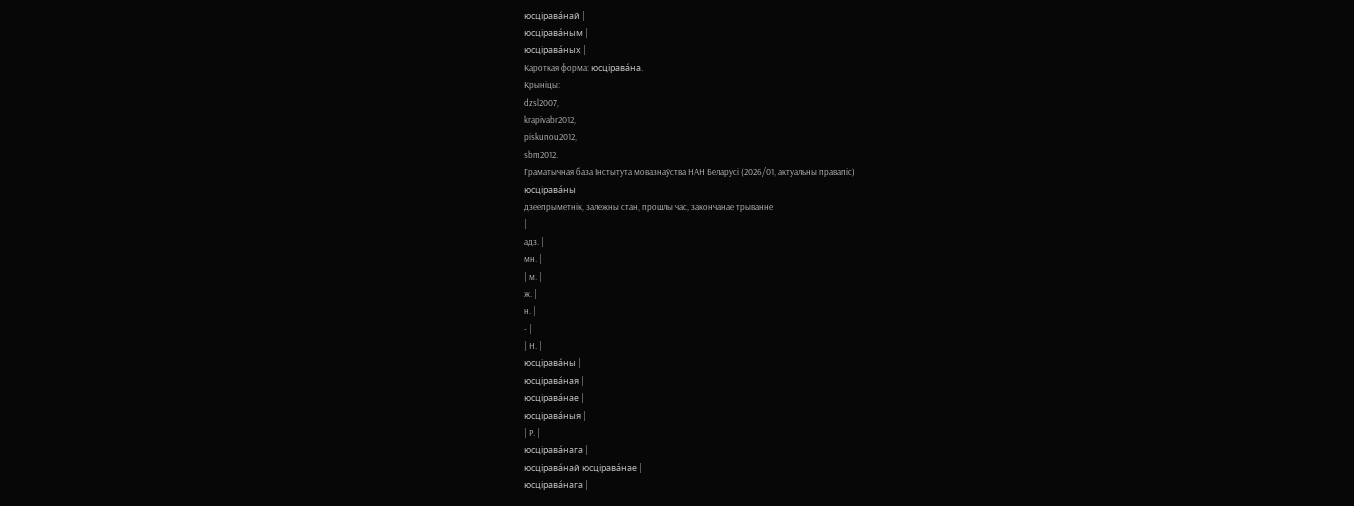юсцірава́най |
юсцірава́ным |
юсцірава́ных |
Кароткая форма: юсцірава́на.
Крыніцы:
dzsl2007,
krapivabr2012,
piskunou2012,
sbm2012.
Граматычная база Інстытута мовазнаўства НАН Беларусі (2026/01, актуальны правапіс)
юсцірава́ны
дзеепрыметнік, залежны стан, прошлы час, закончанае трыванне
|
адз. |
мн. |
| м. |
ж. |
н. |
- |
| Н. |
юсцірава́ны |
юсцірава́ная |
юсцірава́нае |
юсцірава́ныя |
| Р. |
юсцірава́нага |
юсцірава́най юсцірава́нае |
юсцірава́нага |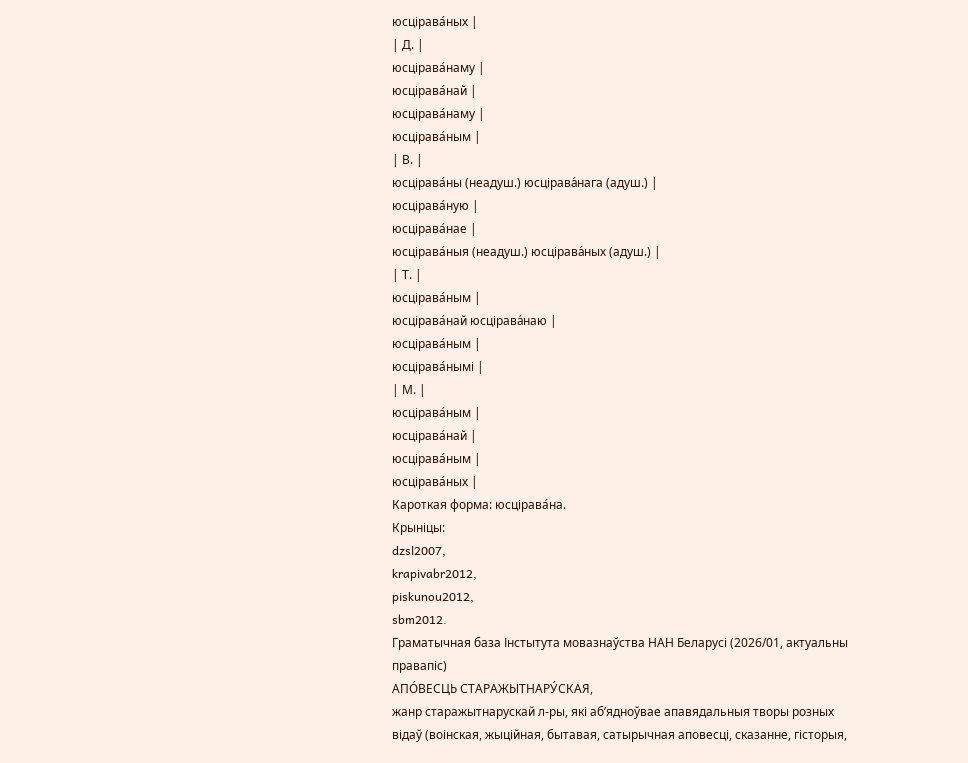юсцірава́ных |
| Д. |
юсцірава́наму |
юсцірава́най |
юсцірава́наму |
юсцірава́ным |
| В. |
юсцірава́ны (неадуш.) юсцірава́нага (адуш.) |
юсцірава́ную |
юсцірава́нае |
юсцірава́ныя (неадуш.) юсцірава́ных (адуш.) |
| Т. |
юсцірава́ным |
юсцірава́най юсцірава́наю |
юсцірава́ным |
юсцірава́нымі |
| М. |
юсцірава́ным |
юсцірава́най |
юсцірава́ным |
юсцірава́ных |
Кароткая форма: юсцірава́на.
Крыніцы:
dzsl2007,
krapivabr2012,
piskunou2012,
sbm2012.
Граматычная база Інстытута мовазнаўства НАН Беларусі (2026/01, актуальны правапіс)
АПО́ВЕСЦЬ СТАРАЖЫТНАРУ́СКАЯ,
жанр старажытнарускай л-ры, які аб’ядноўвае апавядальныя творы розных відаў (воінская, жыційная, бытавая, сатырычная аповесці, сказанне, гісторыя,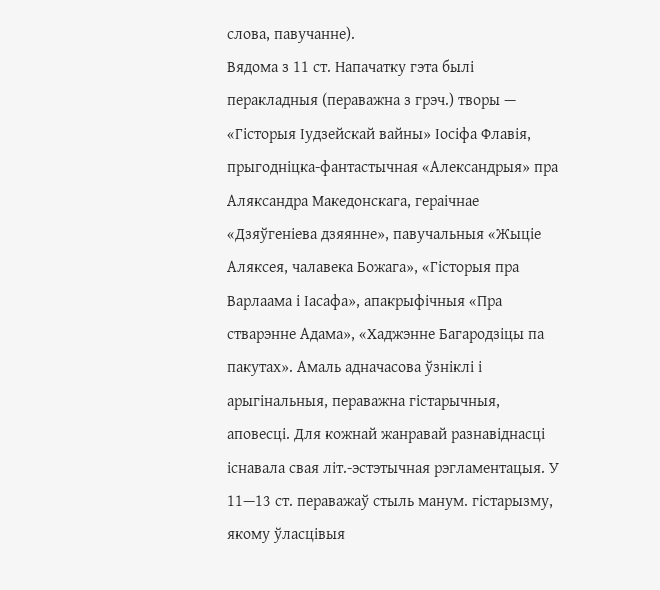слова, павучанне).
Вядома з 11 ст. Напачатку гэта былі перакладныя (пераважна з грэч.) творы — «Гісторыя Іудзейскай вайны» Іосіфа Флавія, прыгодніцка-фантастычная «Александрыя» пра Аляксандра Македонскага, гераічнае «Дзяўгеніева дзяянне», павучальныя «Жыціе Аляксея, чалавека Божага», «Гісторыя пра Варлаама і Іасафа», апакрыфічныя «Пра стварэнне Адама», «Хаджэнне Багародзіцы па пакутах». Амаль адначасова ўзніклі і арыгінальныя, пераважна гістарычныя, аповесці. Для кожнай жанравай разнавіднасці існавала свая літ.-эстэтычная рэгламентацыя. У 11—13 ст. пераважаў стыль манум. гістарызму, якому ўласцівыя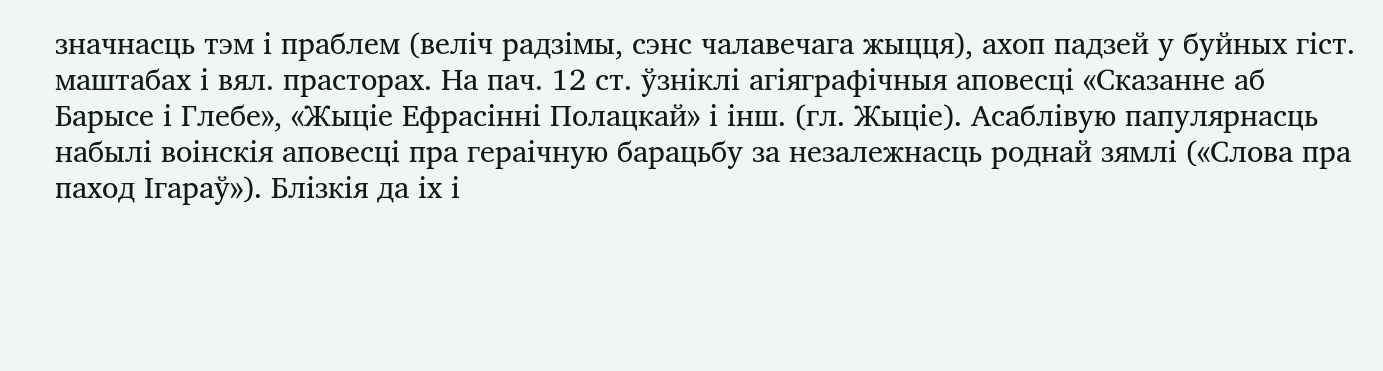значнасць тэм і праблем (веліч радзімы, сэнс чалавечага жыцця), ахоп падзей у буйных гіст. маштабах і вял. прасторах. На пач. 12 ст. ўзніклі агіяграфічныя аповесці «Сказанне аб Барысе і Глебе», «Жыціе Ефрасінні Полацкай» і інш. (гл. Жыціе). Асаблівую папулярнасць набылі воінскія аповесці пра гераічную барацьбу за незалежнасць роднай зямлі («Слова пра паход Ігараў»). Блізкія да іх і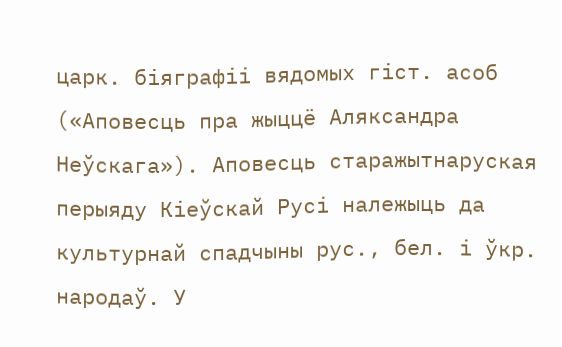царк. біяграфіі вядомых гіст. асоб («Аповесць пра жыццё Аляксандра Неўскага»). Аповесць старажытнаруская перыяду Кіеўскай Русі належыць да культурнай спадчыны рус., бел. і ўкр. народаў. У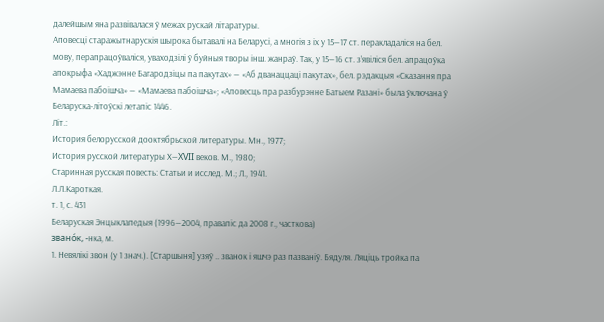далейшым яна развівалася ў межах рускай літаратуры.
Аповесці старажытнарускія шырока бытавалі на Беларусі, а многія з іх у 15—17 ст. перакладаліся на бел. мову, перапрацоўваліся, уваходзілі ў буйныя творы інш. жанраў. Так, у 15—16 ст. з’явіліся бел. апрацоўка апокрыфа «Хаджэнне Багародзіцы па пакутах» — «Аб дванаццаці пакутах», бел. рэдакцыя «Сказання пра Мамаева пабоішча» — «Мамаева пабоішча»; «Аповесць пра разбурэнне Батыем Разані» была ўключана ў Беларуска-літоўскі летапіс 1446.
Літ.:
История белорусской дооктябрьской литературы. Мн., 1977;
История русской литературы Х—XVII веков. М., 1980;
Старинная русская повесть: Статьи и исслед. М.; Л., 1941.
Л.Л.Кароткая.
т. 1, с. 431
Беларуская Энцыклапедыя (1996—2004, правапіс да 2008 г., часткова)
звано́к, ‑нка, м.
1. Невялікі звон (у 1 знач.). [Старшыня] узяў .. званок і яшчэ раз пазваніў. Бядуля. Ляціць тройка па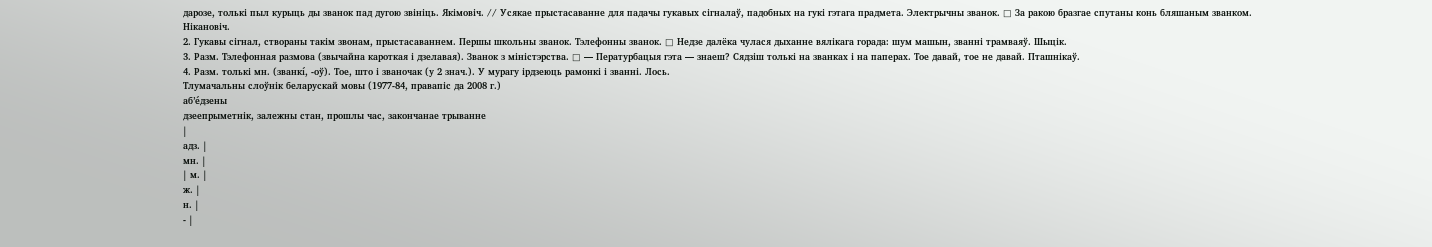дарозе, толькі пыл курыць ды званок пад дугою звініць. Якімовіч. // Усякае прыстасаванне для падачы гукавых сігналаў, падобных на гукі гэтага прадмета. Электрычны званок. □ За ракою бразгае спутаны конь бляшаным званком. Нікановіч.
2. Гукавы сігнал, створаны такім звонам, прыстасаваннем. Першы школьны званок. Тэлефонны званок. □ Недзе далёка чулася дыханне вялікага горада: шум машын, званні трамваяў. Шыцік.
3. Разм. Тэлефонная размова (звычайна кароткая і дзелавая). Званок з міністэрства. □ — Пературбацыя гэта — знаеш? Сядзіш толькі на званках і на паперах. Тое давай, тое не давай. Пташнікаў.
4. Разм. толькі мн. (званкі́, ‑оў). Тое, што і званочак (у 2 знач.). У мурагу ірдзеюць рамонкі і званні. Лось.
Тлумачальны слоўнік беларускай мовы (1977-84, правапіс да 2008 г.)
аб’е́дзены
дзеепрыметнік, залежны стан, прошлы час, закончанае трыванне
|
адз. |
мн. |
| м. |
ж. |
н. |
- |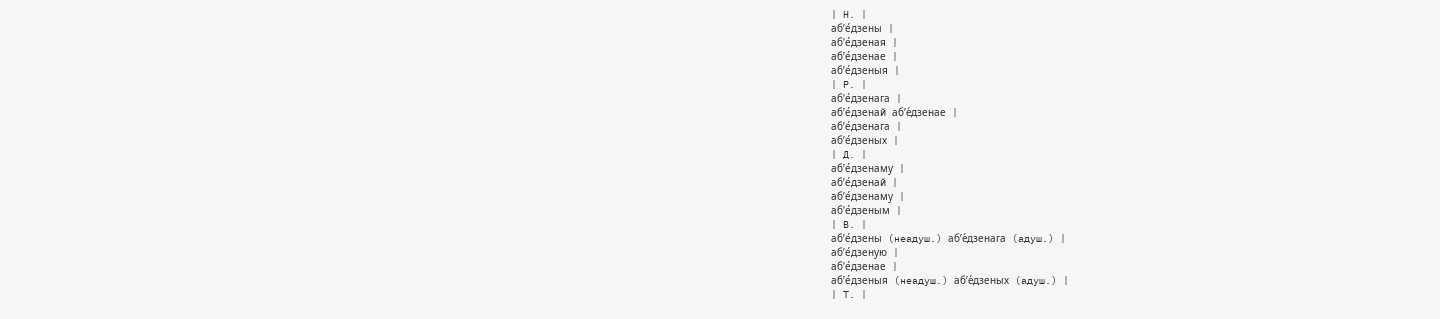| Н. |
аб’е́дзены |
аб’е́дзеная |
аб’е́дзенае |
аб’е́дзеныя |
| Р. |
аб’е́дзенага |
аб’е́дзенай аб’е́дзенае |
аб’е́дзенага |
аб’е́дзеных |
| Д. |
аб’е́дзенаму |
аб’е́дзенай |
аб’е́дзенаму |
аб’е́дзеным |
| В. |
аб’е́дзены (неадуш.) аб’е́дзенага (адуш.) |
аб’е́дзеную |
аб’е́дзенае |
аб’е́дзеныя (неадуш.) аб’е́дзеных (адуш.) |
| Т. |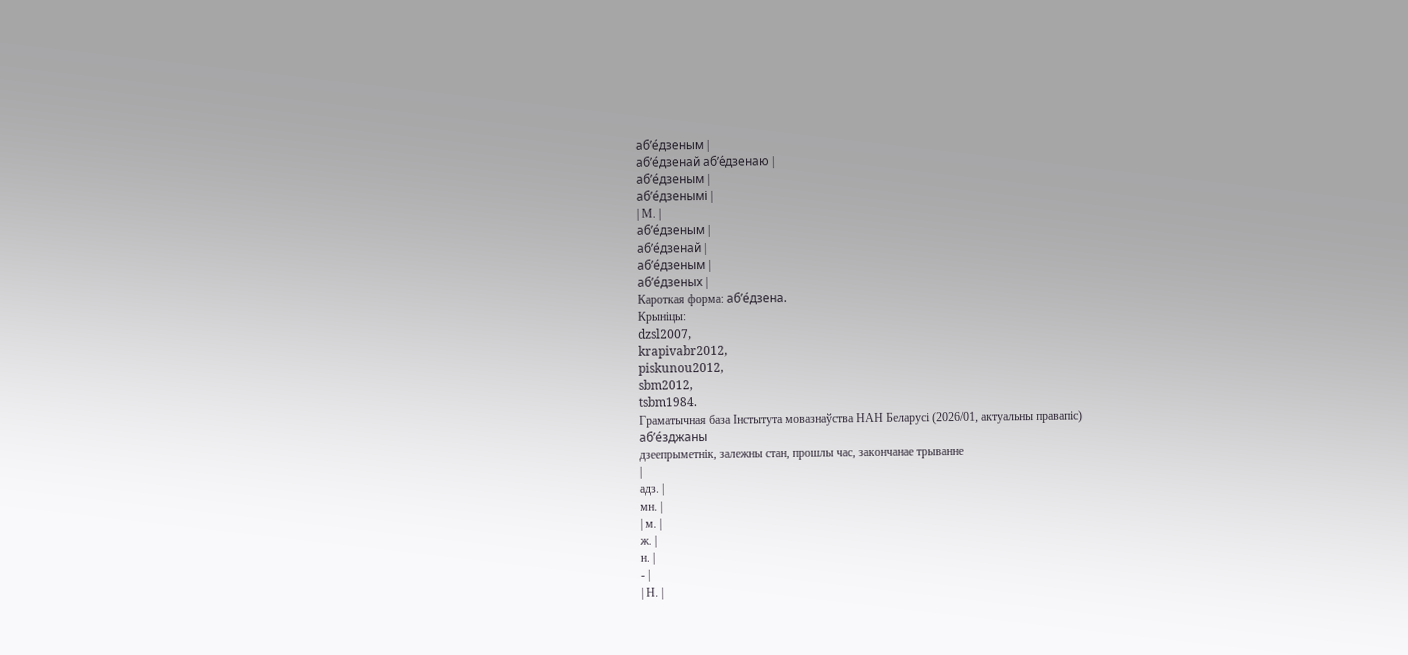аб’е́дзеным |
аб’е́дзенай аб’е́дзенаю |
аб’е́дзеным |
аб’е́дзенымі |
| М. |
аб’е́дзеным |
аб’е́дзенай |
аб’е́дзеным |
аб’е́дзеных |
Кароткая форма: аб’е́дзена.
Крыніцы:
dzsl2007,
krapivabr2012,
piskunou2012,
sbm2012,
tsbm1984.
Граматычная база Інстытута мовазнаўства НАН Беларусі (2026/01, актуальны правапіс)
аб’е́зджаны
дзеепрыметнік, залежны стан, прошлы час, закончанае трыванне
|
адз. |
мн. |
| м. |
ж. |
н. |
- |
| Н. |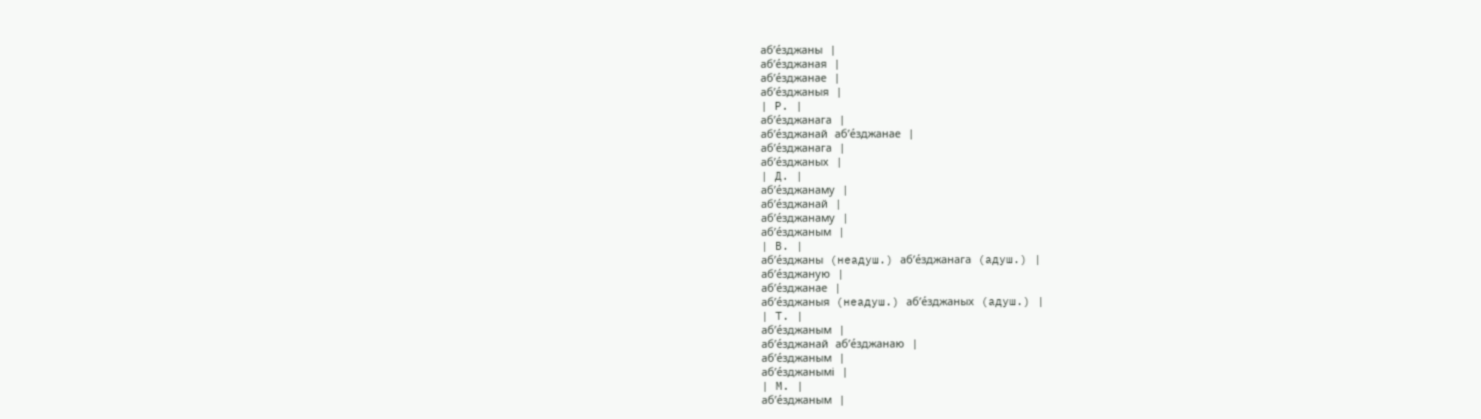аб’е́зджаны |
аб’е́зджаная |
аб’е́зджанае |
аб’е́зджаныя |
| Р. |
аб’е́зджанага |
аб’е́зджанай аб’е́зджанае |
аб’е́зджанага |
аб’е́зджаных |
| Д. |
аб’е́зджанаму |
аб’е́зджанай |
аб’е́зджанаму |
аб’е́зджаным |
| В. |
аб’е́зджаны (неадуш.) аб’е́зджанага (адуш.) |
аб’е́зджаную |
аб’е́зджанае |
аб’е́зджаныя (неадуш.) аб’е́зджаных (адуш.) |
| Т. |
аб’е́зджаным |
аб’е́зджанай аб’е́зджанаю |
аб’е́зджаным |
аб’е́зджанымі |
| М. |
аб’е́зджаным |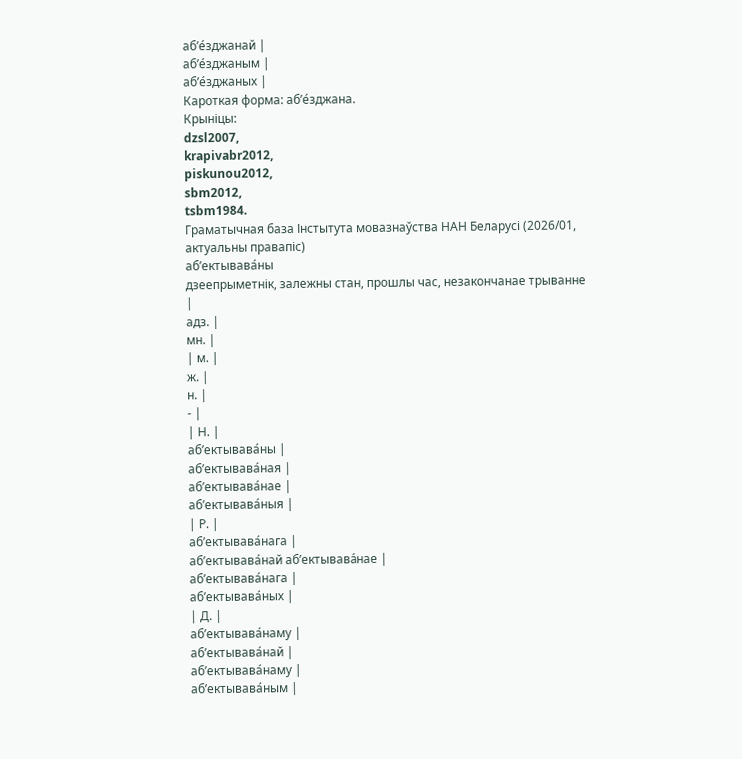аб’е́зджанай |
аб’е́зджаным |
аб’е́зджаных |
Кароткая форма: аб’е́зджана.
Крыніцы:
dzsl2007,
krapivabr2012,
piskunou2012,
sbm2012,
tsbm1984.
Граматычная база Інстытута мовазнаўства НАН Беларусі (2026/01, актуальны правапіс)
аб’ектывава́ны
дзеепрыметнік, залежны стан, прошлы час, незакончанае трыванне
|
адз. |
мн. |
| м. |
ж. |
н. |
- |
| Н. |
аб’ектывава́ны |
аб’ектывава́ная |
аб’ектывава́нае |
аб’ектывава́ныя |
| Р. |
аб’ектывава́нага |
аб’ектывава́най аб’ектывава́нае |
аб’ектывава́нага |
аб’ектывава́ных |
| Д. |
аб’ектывава́наму |
аб’ектывава́най |
аб’ектывава́наму |
аб’ектывава́ным |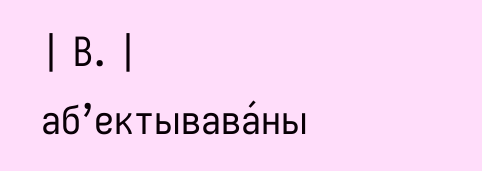| В. |
аб’ектывава́ны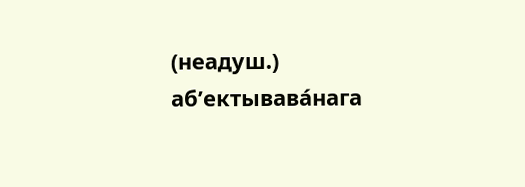(неадуш.) аб’ектывава́нага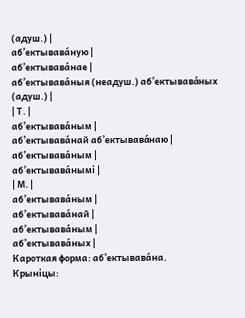(адуш.) |
аб’ектывава́ную |
аб’ектывава́нае |
аб’ектывава́ныя (неадуш.) аб’ектывава́ных (адуш.) |
| Т. |
аб’ектывава́ным |
аб’ектывава́най аб’ектывава́наю |
аб’ектывава́ным |
аб’ектывава́нымі |
| М. |
аб’ектывава́ным |
аб’ектывава́най |
аб’ектывава́ным |
аб’ектывава́ных |
Кароткая форма: аб’ектывава́на.
Крыніцы: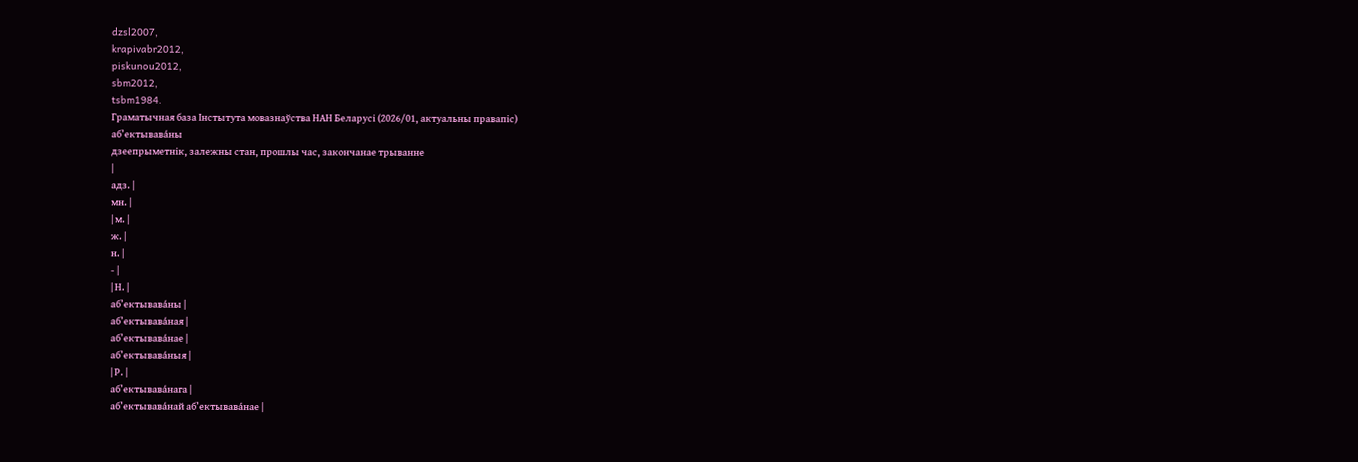dzsl2007,
krapivabr2012,
piskunou2012,
sbm2012,
tsbm1984.
Граматычная база Інстытута мовазнаўства НАН Беларусі (2026/01, актуальны правапіс)
аб’ектывава́ны
дзеепрыметнік, залежны стан, прошлы час, закончанае трыванне
|
адз. |
мн. |
| м. |
ж. |
н. |
- |
| Н. |
аб’ектывава́ны |
аб’ектывава́ная |
аб’ектывава́нае |
аб’ектывава́ныя |
| Р. |
аб’ектывава́нага |
аб’ектывава́най аб’ектывава́нае |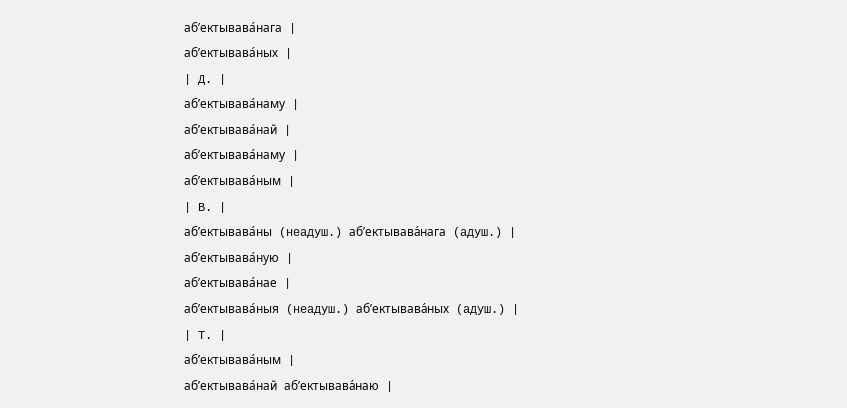аб’ектывава́нага |
аб’ектывава́ных |
| Д. |
аб’ектывава́наму |
аб’ектывава́най |
аб’ектывава́наму |
аб’ектывава́ным |
| В. |
аб’ектывава́ны (неадуш.) аб’ектывава́нага (адуш.) |
аб’ектывава́ную |
аб’ектывава́нае |
аб’ектывава́ныя (неадуш.) аб’ектывава́ных (адуш.) |
| Т. |
аб’ектывава́ным |
аб’ектывава́най аб’ектывава́наю |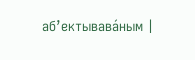аб’ектывава́ным |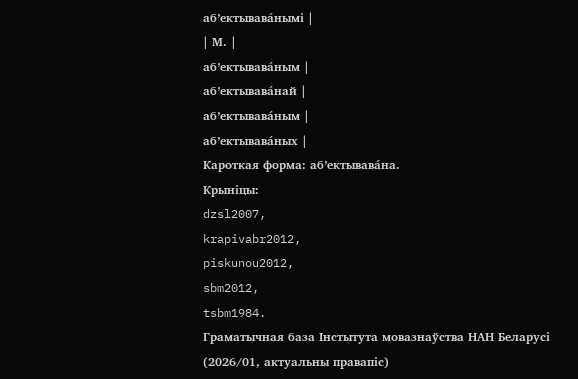аб’ектывава́нымі |
| М. |
аб’ектывава́ным |
аб’ектывава́най |
аб’ектывава́ным |
аб’ектывава́ных |
Кароткая форма: аб’ектывава́на.
Крыніцы:
dzsl2007,
krapivabr2012,
piskunou2012,
sbm2012,
tsbm1984.
Граматычная база Інстытута мовазнаўства НАН Беларусі (2026/01, актуальны правапіс)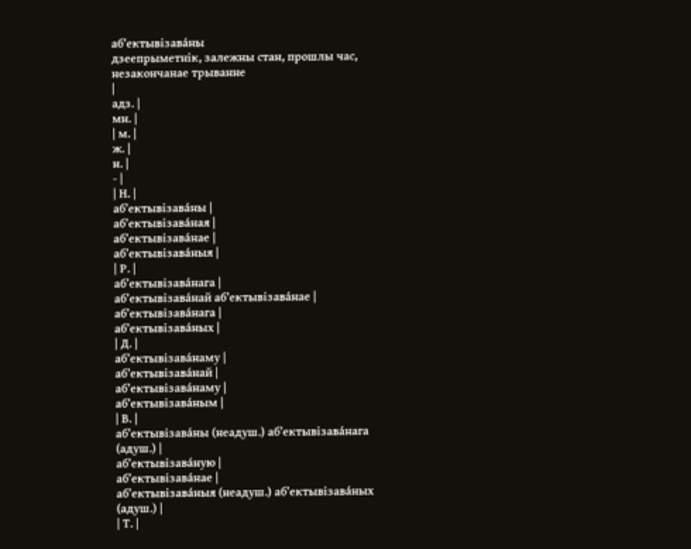аб’ектывізава́ны
дзеепрыметнік, залежны стан, прошлы час, незакончанае трыванне
|
адз. |
мн. |
| м. |
ж. |
н. |
- |
| Н. |
аб’ектывізава́ны |
аб’ектывізава́ная |
аб’ектывізава́нае |
аб’ектывізава́ныя |
| Р. |
аб’ектывізава́нага |
аб’ектывізава́най аб’ектывізава́нае |
аб’ектывізава́нага |
аб’ектывізава́ных |
| Д. |
аб’ектывізава́наму |
аб’ектывізава́най |
аб’ектывізава́наму |
аб’ектывізава́ным |
| В. |
аб’ектывізава́ны (неадуш.) аб’ектывізава́нага (адуш.) |
аб’ектывізава́ную |
аб’ектывізава́нае |
аб’ектывізава́ныя (неадуш.) аб’ектывізава́ных (адуш.) |
| Т. |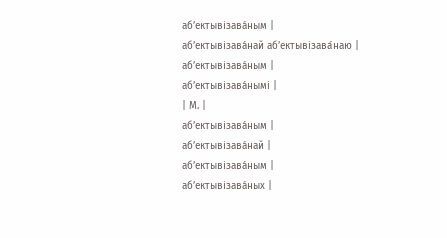аб’ектывізава́ным |
аб’ектывізава́най аб’ектывізава́наю |
аб’ектывізава́ным |
аб’ектывізава́нымі |
| М. |
аб’ектывізава́ным |
аб’ектывізава́най |
аб’ектывізава́ным |
аб’ектывізава́ных |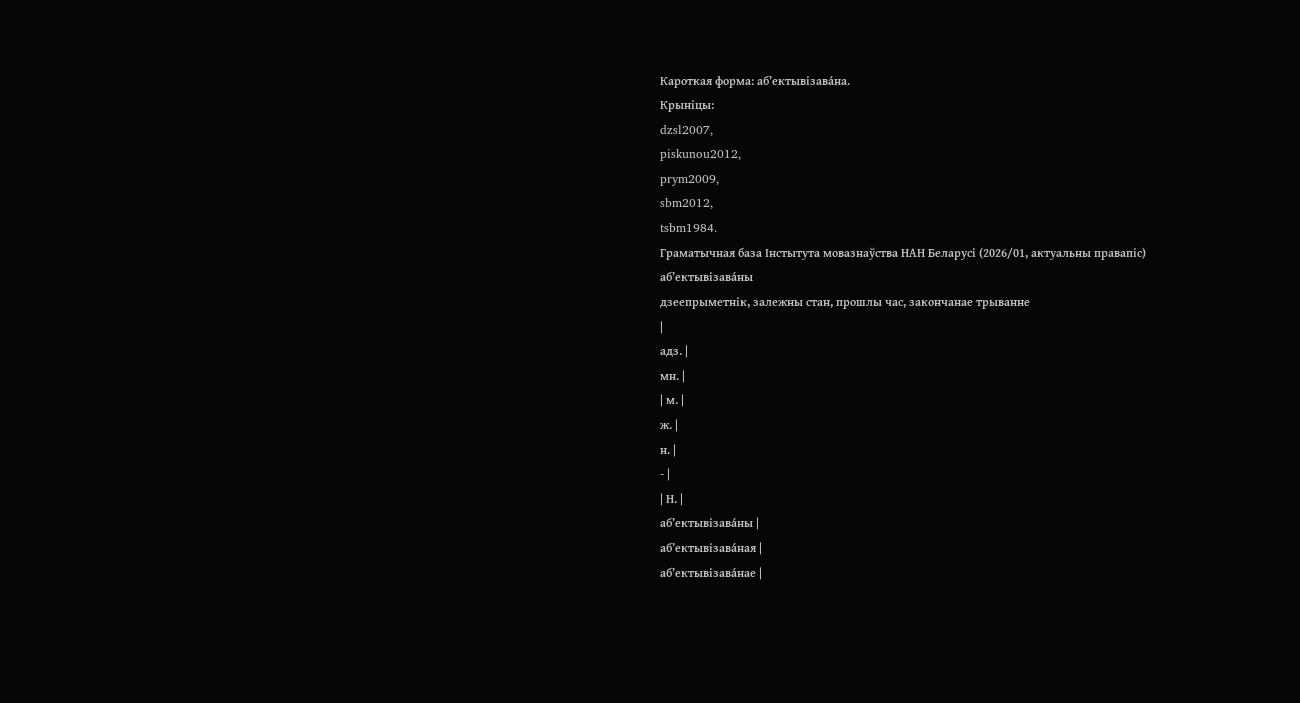Кароткая форма: аб’ектывізава́на.
Крыніцы:
dzsl2007,
piskunou2012,
prym2009,
sbm2012,
tsbm1984.
Граматычная база Інстытута мовазнаўства НАН Беларусі (2026/01, актуальны правапіс)
аб’ектывізава́ны
дзеепрыметнік, залежны стан, прошлы час, закончанае трыванне
|
адз. |
мн. |
| м. |
ж. |
н. |
- |
| Н. |
аб’ектывізава́ны |
аб’ектывізава́ная |
аб’ектывізава́нае |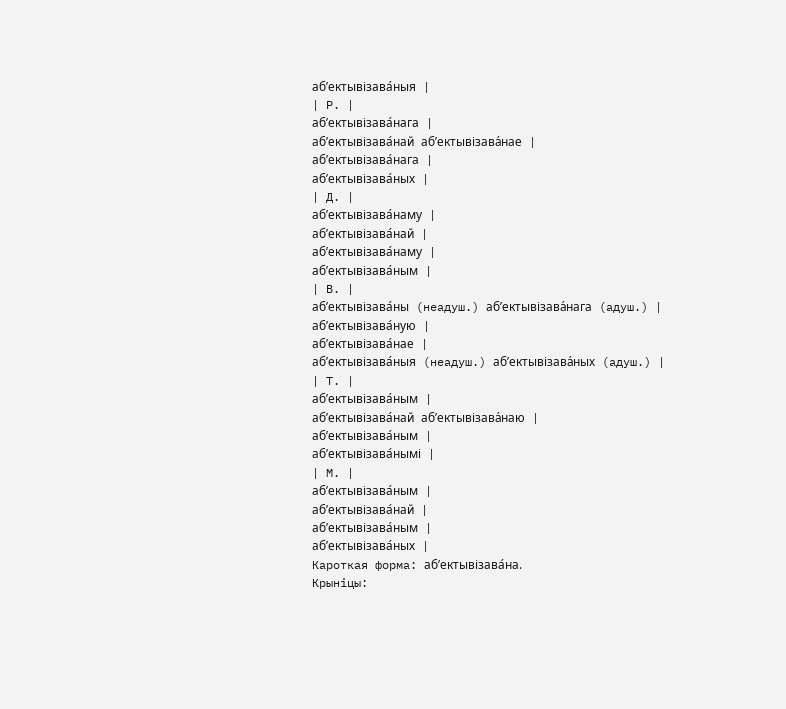аб’ектывізава́ныя |
| Р. |
аб’ектывізава́нага |
аб’ектывізава́най аб’ектывізава́нае |
аб’ектывізава́нага |
аб’ектывізава́ных |
| Д. |
аб’ектывізава́наму |
аб’ектывізава́най |
аб’ектывізава́наму |
аб’ектывізава́ным |
| В. |
аб’ектывізава́ны (неадуш.) аб’ектывізава́нага (адуш.) |
аб’ектывізава́ную |
аб’ектывізава́нае |
аб’ектывізава́ныя (неадуш.) аб’ектывізава́ных (адуш.) |
| Т. |
аб’ектывізава́ным |
аб’ектывізава́най аб’ектывізава́наю |
аб’ектывізава́ным |
аб’ектывізава́нымі |
| М. |
аб’ектывізава́ным |
аб’ектывізава́най |
аб’ектывізава́ным |
аб’ектывізава́ных |
Кароткая форма: аб’ектывізава́на.
Крыніцы: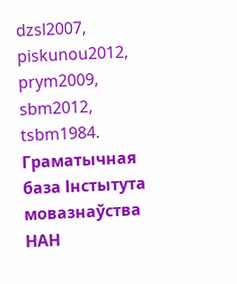dzsl2007,
piskunou2012,
prym2009,
sbm2012,
tsbm1984.
Граматычная база Інстытута мовазнаўства НАН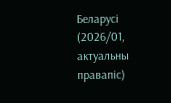Беларусі (2026/01, актуальны правапіс)